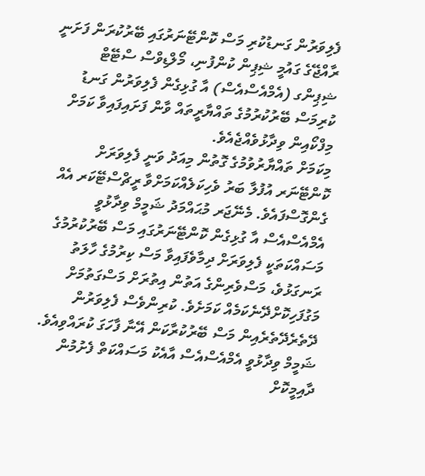ފެލިވަރުން ގަނޑުކުރި މަސް ކޮންޓޭނަރުގައި ބޭރުކުރަން ފަށަނީ
ރާއްޖޭގެ ގައުމީ ޝިޕިން ކުންފުނި، މޯލްޑިވްސް ސްޓޭޓް ޝިޕިންގ (އެމްއެސްއެސް) އާ ގުޅިގެން ފެލިވަރުން ގަނޑު ކުރިމަސް ބޭރުކުރުމުގެ ތައްޔާރީތައް ވާން ފަށައިފައިވާ ކަމަށް މިފްކޯއިން ވިދާޅުވެއްޖެއެވެ.
މިކަމަށް ތައްޔާރުވުމުގެ ގޮތުން މިއަދު ވަނީ ފެލިވަރަށް ކޮންޓޭނަރ އުފުލާ ބަރު ވެހިކަލެއްކަމަށްވާ ރީޗްސްޓޭކަރ އެއް ގެންގޮސްފައެވެ. މެނޭޖަރ މުޙައްމަދު ޝަމީމް ވިދާޅުވީ އެމްއެސްއެސް އާ ގުޅިގެން ކޮންޓޭނަރުގައި މަސް ބޭރުކުރުމުގެ މަސައްކަތަކީ ފެލިވަރަށް ދިމާވެފައިވާ މަސް ކިރުމުގެ ހާލަތު ރަނގަޅުވެ، މަސްވެރިންގެ އަތުން އިތުރަށް މަސްގަތުމަށް މަގުފަހިކޮށްދޭނެކަމެއް ކަމަށެވެ. ކުރިންވެސް ފެލިވަރުން ދޭތެރެދޭތެރެއިން މަސް ބޭރުކުރާކަން އޭނާ ފާހަގަ ކުރައްވިއެވެ. ޝަމީމް ވިދާޅުވީ އެމްއެސްއެސް އާއެކު މަސައްކަތް ފެށުމުން ދާއިމީކޮށް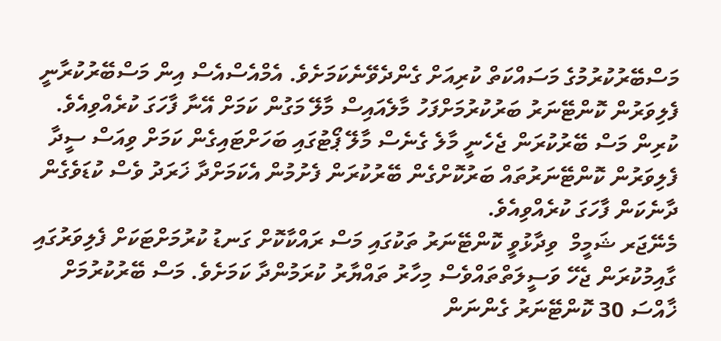މަސްބޭރުކުރުމުގެ މަސައްކަތް ކުރިއަށް ގެންދެވޭނެކަމަށެވެ. އެމްއެސްއެސް އިން މަސްބޭރުކުރާނީ ފެލިވަރުން ކޮންޓޭނަރު ބަރުކުރުމަށްފަހު މާލެއައިސް މާލޭ މަގުން ކަމަށް އޭނާ ފާހަގަ ކުރެއްވިއެވެ. ކުރިން މަސް ބޭރުކުރަން ޖެހެނީ މާލެ ގެނެސް މާލޭ ޕޯޓުގައި ބަހަށްޓައިގެން ކަމަށް ވިއަސް ސީދާ ފެލިވަރުން ކޮންޓޭނަރުތައް ބަރުކޮށްގެން ބޭރުކުރަން ފެށުމުން އެކަމަށްދާ ޚަރަދު ވެސް ކުޑަވެގެން ދާނެކަން ފާހަގަ ކުރެއްވިއެވެ.
މެނޭޖަރ ޝަމީމް  ވިދާޅުވީ ކޮންޓޭނަރު ތަކުގައި މަސް ރައްކާކޮށް ގަނޑު ކުރުމަށްޓަކަށް ފެލިވަރުގައި ގާއިމުކުރަން ޖެހޭ ވަސީލަތްތައްވެސް މިހާރު ތައްޔާރު ކުރަމުންދާ ކަމަށެވެ. މަސް ބޭރުކުރުމަށް ޚާއްސަ 30 ކޮންޓޭނަރު ގެންނަން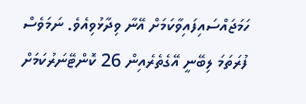ހަމަޖައްސައިފައިވާކަމަށް އޭނާ ވިދާޅުވިއެވެ. ނަމަވެސް ފުރަތަމަ ލިބޭނީ އޭގެތެރެއިން 26 ކޮންޓޭނަރުކަމަށް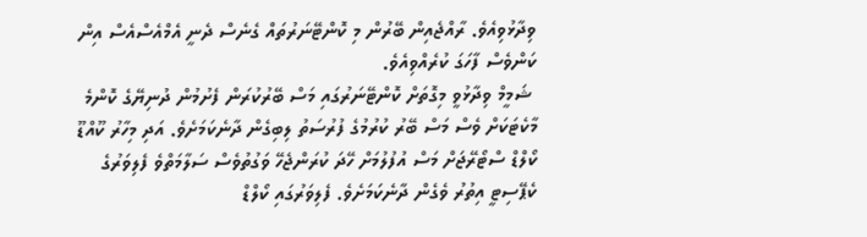ވިދާޅުވިއެވެ. ރާއްޖެއިން ބޭރުން މި ކޮންޓޭނަރުތައް ގެނެސް ދެނީ އެމްއެސްއެސް އިން ކަންވެސް ފާހަގަ ކުރެއްވިއެވެ.
 ޝަމީމް ވިދާޅުވީ މިގޮތަށް ކޮންޓޭނަރުގައި މަސް ބޭރުކުރަން ފެށުމުން ދުނިޔޭގެ ކޮންމެ މާކެޓަކަށް ވެސް މަސް ބޭރު ކުރުމުގެ ފުރުސަތު ލިބިގެން ދާނެކަމަށެވެ. އަދި މިހާރު ކޫއްޑޫ ކޯލްޑް ސްޓޯރޭޖަށް މަސް އުފުލުމަށް ހޭދަ ކުރަންޖެހޭ ވަގުތުވެސް ސަލާމަތްވެ ފެލިވަރުގެ ކެޕޭސިޓީ އިތުރު ވެގެން ދާނެކަމަށެވެ. ފެލިވަރުގައި ކޯލްޑް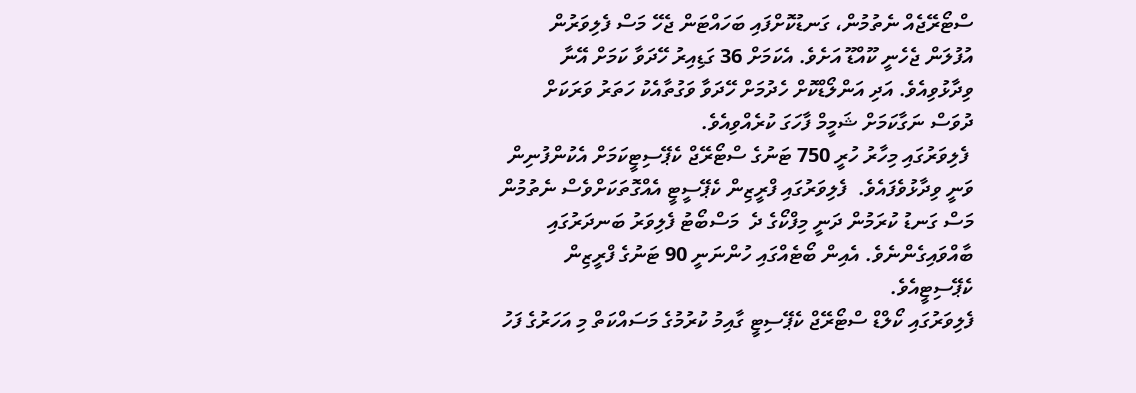ސްޓޯރޭޖެއް ނެތުމުން، ގަނޑުކޮށްފައި ބަހައްޓަން ޖެހޭ މަސް ފެލިވަރުން އުފުލަން ޖެހެނީ ކޫއްޑޫ އަށެވެ. އެކަމަށް 36 ގަޑިއިރު ހޭދަވާ ކަމަށް އޭނާ ވިދާޅުވިއެވެ. އަދި އަންލޯޑްކޮށް ހެދުމަށް ހޭދަވާ ވަގުތާއެކު ހަތަރު ވަރަކަށް ދުވަސް ނަގާކަމަށް ޝަމީމް ފާހަގަ ކުރެއްވިއެވެ.
 ފެލިވަރުގައި މިހާރު ހުރީ 750 ޓަނުގެ ސްޓޯރޭޖް ކެޕޭސިޓީކަމަށް އެކުންފުނިން ވަނީ ވިދާޅުވެފައެވެ.  ފެލިވަރުގައި ފްރީޒިން ކެޕޭސީޓީ އެއްގޮތަކަށްވެސް ނެތުމުން މަސް ގަނޑު ކުރަމުން ދަނީ މިފްކޯގެ ދެ  މަސްބޯޓު ފެލިވަރު ބަނދަރުގައި ބާއްވައިގެންނެވެ. އެއިން ބޯޓެއްގައި ހުންނަނީ 90 ޓަނުގެ ފްރީޒިން ކެޕޭސިޓީއެވެ.
ފެލިވަރުގައި ކޯލްޑް ސްޓޯރޭޖް ކެޕޭސިޓީ ގާއިމު ކުރުމުގެ މަސައްކަތް މި އަހަރުގެ ފަހު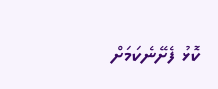ކޮޅު ފެށޭނެކަމަށް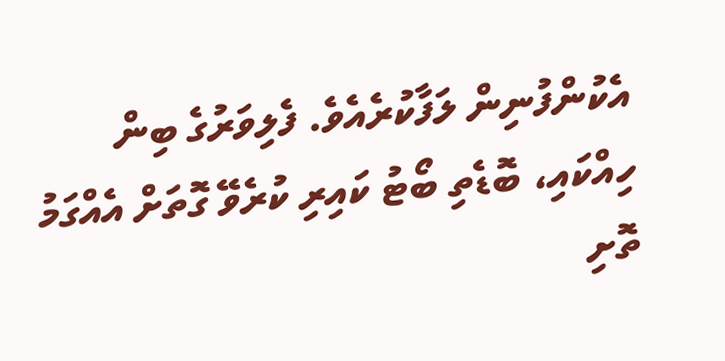އެކުންފުނިން ލަފާކުރެއެވެ. ފެލިވަރުގެ ބިން ހިއްކައި، ބޮޑެތި ބޯޓު ކައިރި ކުރެވޭ ގޮތަށް އެއްގަމު ތޮށި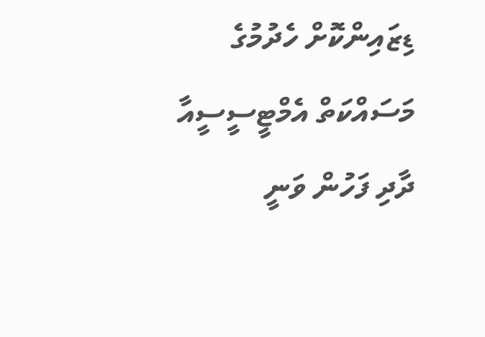ޑިޒައިންކޮށް ހެދުމުގެ މަސައްކަތް އެމްޓީސީސީއާ ދާދި ފަހުން ވަނީ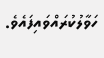ހަވާލުކުރައްވައިފައެވެ.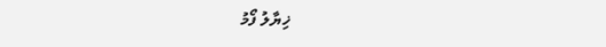ޚިޔާލު ފޯމު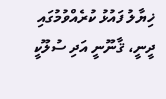ޚިޔާލު ފައުޅު ކުރެއްވުމުގައި ދީނީ، ޤާނޫނީ އަދި ސުލޫކީ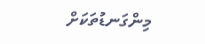މިންގަނޑުތަކަށް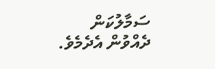ސަމާލުކަން ދެއްވުން އެދެމެވެ.